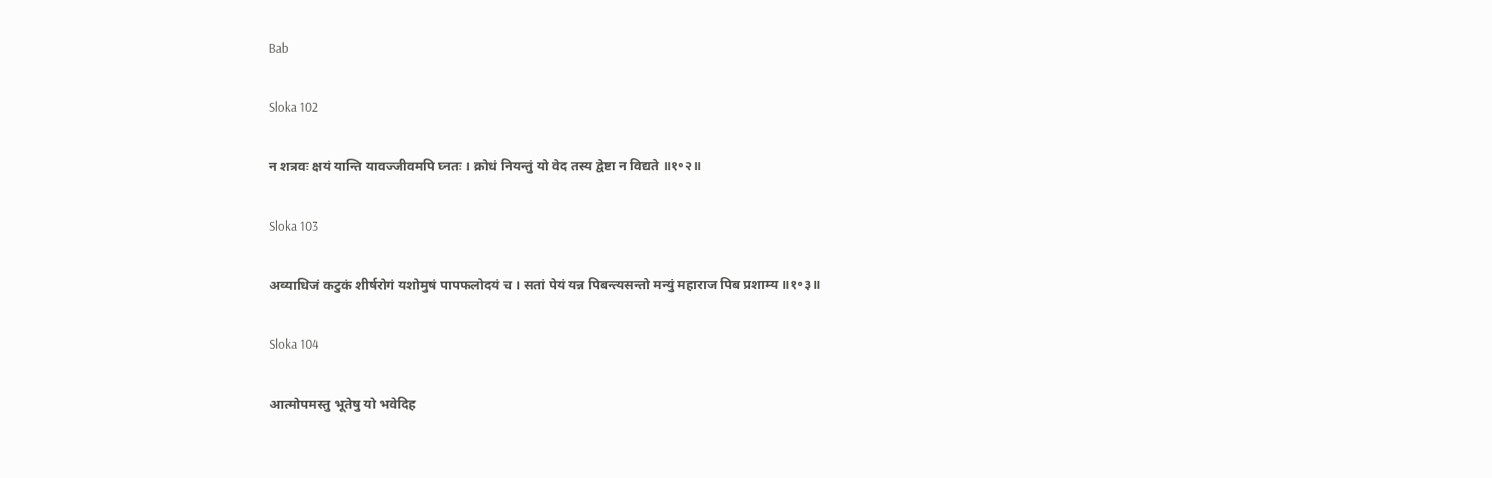Bab

Sloka 102

न शत्रवः क्षयं यान्ति यावज्जीवमपि घ्नतः । क्रोधं नियन्तुं यो वेद तस्य द्वेष्टा न विद्यते ॥१॰२॥

Sloka 103

अव्याधिजं कटुकं शीर्षरोगं यशोमुषं पापफलोदयं च । सतां पेयं यन्न पिबन्त्यसन्तो मन्युं महाराज पिब प्रशाम्य ॥१॰३॥

Sloka 104

आत्मोपमस्तु भूतेषु यो भवेदिह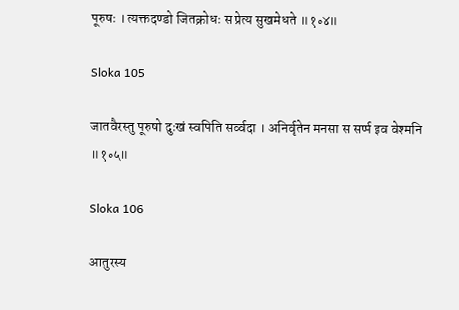पूरुषः । त्यक्तदण्डो जितक्रोधः स प्रेत्य सुखमेधते ॥१॰४॥

Sloka 105

जातवैरस्तु पूरुषो दुःखं स्वपिति सर्व्वदा । अनिर्वृतेन मनसा स सर्प्प इव वेश्मनि ॥१॰५॥

Sloka 106

आतुरस्य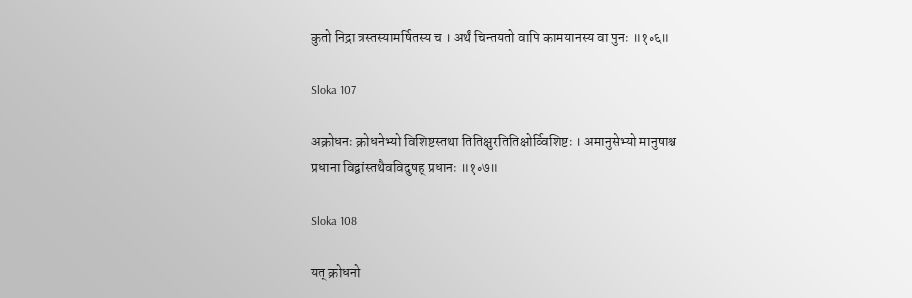कुतो निद्रा त्रस्तस्यामर्षितस्य च । अर्थं चिन्तयतो वापि कामयानस्य वा पुनः ॥१॰६॥

Sloka 107

अक्रोधनः क्रोधनेभ्यो विशिष्टस्तथा तितिक्षुरतितिक्षोर्व्विशिष्टः । अमानुसेभ्यो मानुषाश्च प्रधाना विद्वांस्तथैवविदुषह् प्रधानः ॥१॰७॥

Sloka 108

यत् क्रोधनो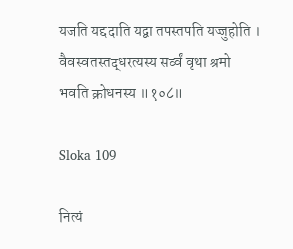यजति यद्ददाति यद्वा तपस्तपति यज्जुहोति । वैवस्वतस्तद्धरत्यस्य सर्व्वं वृथा श्रमो भवति क्रोधनस्य ॥१०८॥

Sloka 109

नित्यं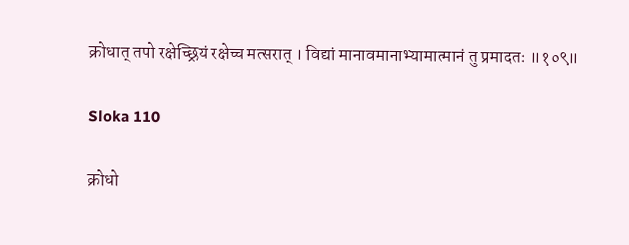क्रोधात् तपो रक्षेच्छ्रियं रक्षेच्च मत्सरात् । विद्यां मानावमानाभ्यामात्मानं तु प्रमादतः ॥१०९॥

Sloka 110

क्रोधो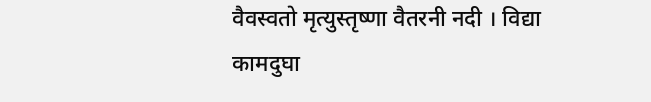वैवस्वतो मृत्युस्तृष्णा वैतरनी नदी । विद्या कामदुघा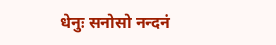धेनुः सनोसो नन्दनं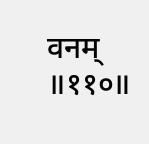वनम् ॥११०॥